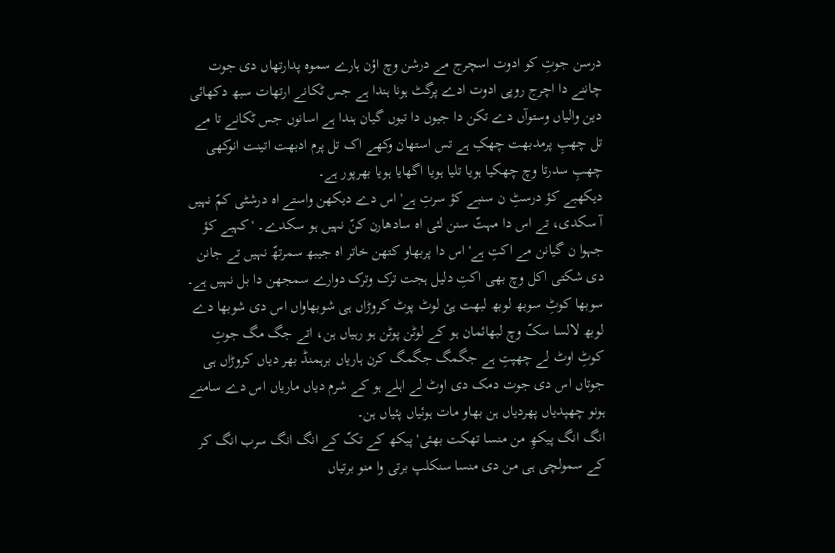درسن جوتِ کو ادوت اسچرج مے درشن وچ اؤن ہارے سموہ پدارتھاں دی جوت چاننے دا اچرج روپی ادوت ادے پرگٹ ہونا ہندا ہے جس ٹکانے ارتھات سبھ دکھائی دین والیاں وستوآں دے تکن دا جیوں دا تیوں گیان ہندا ہے اسانوں جس ٹکانے تا مے تل چھبِ پرمدبھت چھکِ ہے تس استھان وکھے اک تل پرم ادبھت اتینت انوکھی چھبِ سدرتا وچ چھکیا ہویا تلیا ہویا اگھایا ہویا بھرپور ہے۔
دیکھبے کؤ درسٹِ ن سنبے کؤ سرتِ ہے' اس دے دیکھن واستے اہ درشٹی کمّ نہیں آ سکدی، تے اس دا مہتّ سنن لئی اہ سادھارن کنّ نہیں ہو سکدے۔ 'کہبے کؤ جہوا ن گیانن مے اکتِ ہے' اس دا پربھاو کتھن خاتر اہ جیبھ سمرتھّ نہیں تے جانن دی شکتی اکل وچ بھی اکتِ دلیل ہجت ترک وترک دوارے سمجھن دا بل نہیں ہے۔
سوبھا کوٹِ سوبھ لوبھ لبھت ہئ لوٹ پوٹ کروڑاں ہی شوبھاواں اس دی شوبھا دے لوبھ لالسا سکّ وچ لبھائمان ہو کے لوٹن پوٹن ہو رہیاں ہن، اتے جگ مگ جوتِ کوٹِ اوٹ لے چھپتِ ہے جگمگ جگمگ کرن ہاریاں برہمنڈ بھر دیاں کروڑاں ہی جوتاں اس دی جوت دمک دی اوٹ لے اہلے ہو کے شرم دیاں ماریاں اس دے سامنے ہونو چھپدیاں پھردیاں ہن بھاو مات ہوئیاں پئیاں ہن۔
انگ انگ پیکھِ من منسا تھکت بھئی' پیکھ کے تکّ کے انگ انگ سرب انگ کر کے سمولچی ہی من دی منسا سنکلپ برتی وا منو برتیاں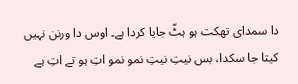دا سمدای تھکت ہو ہٹّ جایا کردا ہے۔ اوس دا ورنن نہیں کیتا جا سکدا، بس نیتِ نیتِ نمو نمو اتِ ہو تے اتِ ہے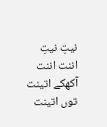نیتِ نیتِ اننت اننت آکھکے اتینت توں اتینت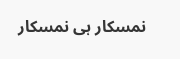نمسکار ہی نمسکار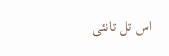اس تل تانئی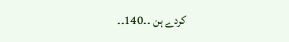کردے ہن ۔۔140۔۔